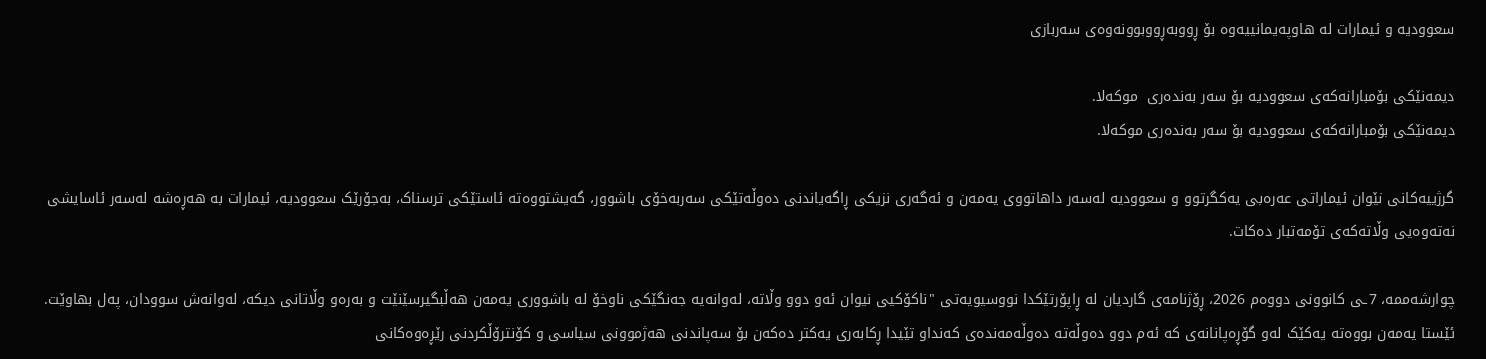سعوودیە و ئیمارات لە هاوپەیمانییەوە بۆ ڕووبەڕووبوونەوەی سەربازی

دیمەنێکی بۆمبارانەکەی سعوودیە بۆ سەر بەندەری  موکەلا.
دیمەنێکی بۆمبارانەکەی سعوودیە بۆ سەر بەندەری موکەلا.

گرژییەکانی نێوان ئیماراتی عەرەبی یەکگرتوو و سعوودیە لەسەر داهاتووی یەمەن و ئەگەری نزیکی ڕاگەیاندنی دەوڵەتێکی سەربەخۆی باشوور، گەیشتووەتە ئاستێکی ترسناک، بەجۆرێک سعوودیە، ئیمارات بە هەڕەشە لەسەر ئاسایشی نەتەوەیی وڵاتەکەی تۆمەتبار دەکات.

چوارشەممە، 7ـی کانوونی دووەم 2026، ڕۆژنامەی گاردیان لە ڕاپۆرتێکدا نووسیویەتی "ناکۆکیی نیوان ئەو دوو وڵاتە، لەوانەیە جەنگێکی ناوخۆ لە باشووری یەمەن هەڵبگیرسێنێت و بەرەو وڵاتانی دیکە، لەوانەش سوودان، پەل بهاوێت. ئێستا یەمەن بووەتە یەکێک لەو گۆڕەپانانەی کە ئەم دوو دەوڵەتە دەوڵەمەندەی کەنداو تێیدا ڕکابەری یەکتر دەکەن بۆ سەپاندنی هەژموونی سیاسی و کۆنترۆڵکردنی رێڕەوەکانی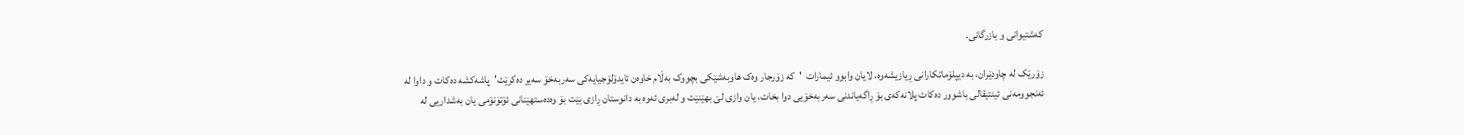کەشتیوانی و بازرگانی.

زۆرێک لە چاودێران، بە دیپلۆماتکارانی ڕیازیشەوە، لایان وابوو ئیمارات  'کە زۆرجار وەک هاوبەشێکی بچووک بەڵام خاوەن ئایدۆلۆجیایەکی سەربەخۆ سەیر دەکرێت'  پاشەکشە دەکات و داوا لە ئەنجوومەنی ئینتیقالی باشوور دەکات پلانەکەی بۆ ڕاگەیاندنی سەربەخۆیی دوا بخات، یان وازی لێ بهێنێت و لەبری ئەوە بە دانوستان ڕازی بێت بۆ وەدەستهێنانی ئۆتۆنۆمی یان بەشداریی لە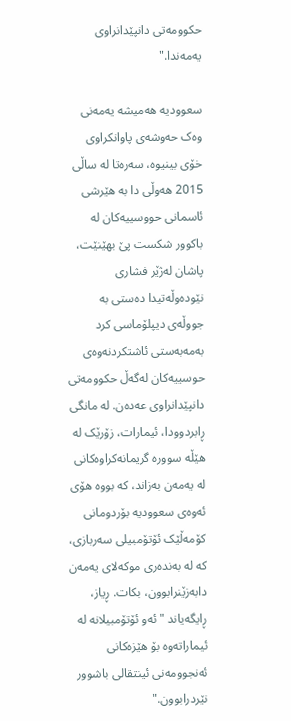حکوومەتی دانپێدانراوی یەمەندا."

سعوودیە هەمیشە یەمەنی وەک حەوشەی پاوانکراوی خۆی بینیوە، سەرەتا لە ساڵی 2015 هەوڵی دا بە هێرشی ئاسمانی حووسییەکان لە باکوور شکست پێ بهێنێت، پاشان لەژێر فشاری نێودەوڵەتیدا دەستی بە جووڵەی دیپلۆماسی کرد بەمەبەستی ئاشتکردنەوەی حوسییەکان لەگەڵ حکوومەتی دانپێدانراوی عەدەن. لە مانگی ڕابردوودا، ئیمارات، زۆرێک لە هێڵە سوورە گریمانەکراوەکانی لە یەمەن بەزاند، کە بووە هۆی ئەوەی سعوودیە بۆردومانی کۆمەڵێک ئۆتۆمبیلی سەربازی، کە لە بەندەری موکەلای یەمەن دابەزێنرابوون، بکات. ڕیاز، ڕایگەیاند "ئەو ئۆتۆمبیلانە لە ئیماراتەوە بۆ هێزەکانی ئەنجوومەنی ئینتقالی باشوور نێردرابوون."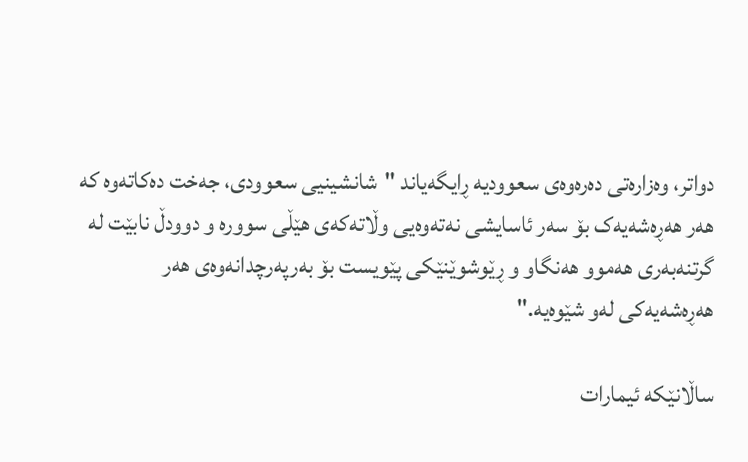دواتر، وەزارەتی دەرەوەی سعوودیە ڕایگەیاند "شانشینیی سعوودی، جەخت دەکاتەوە کە هەر هەڕەشەیەک بۆ سەر ئاسایشی نەتەوەیی وڵاتەکەی هێڵی سوورە و دوودڵ نابێت لە گرتنەبەری هەموو هەنگاو و ڕێوشوێنێکی پێویست بۆ بەرپەرچدانەوەی هەر هەڕەشەیەکی لەو شێوەیە."

ساڵانێکە ئیمارات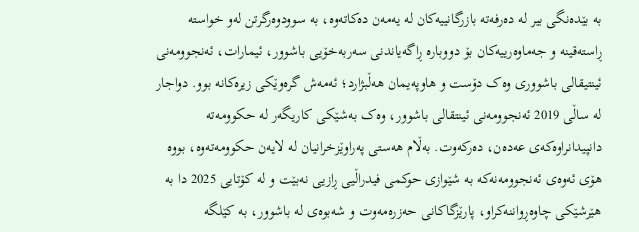بە بێدەنگی بیر لە دەرفەتە بازرگانییەکان لە یەمەن دەکاتەوە، بە سوودوەرگرتن لەو خواسته ڕاستەقینە و جەماوەرییەکان بۆ دووبارە ڕاگەیاندنی سەربەخۆیی باشوور، ئیمارات، ئەنجوومەنی ئینتیقالی باشووری وەک دۆست و هاوپەیمان هەڵبژارد؛ ئەمەش گرەوێکی زیرەکانە بوو. دواجار لە ساڵی 2019 ئەنجوومەنی ئینتقالی باشوور، وەک بەشێکی کاریگەر لە حکوومەتە دانپیدانراوەکەی عەدەن، دەرکەوت. بەڵام هەستی پەراوێزخرانیان لە لایەن حکوومەتەوە، بووە هۆی ئەوەی ئەنجوومەنەکە بە شێوازی حوکمی فیدراڵیی ڕازیی نەبێت و لە کۆتایی 2025 دا بە هێرشێکی چاوەڕواننەکراو، پارێزگاکانی حەزرەمەوت و شەبوەی لە باشوور، بە کێلگە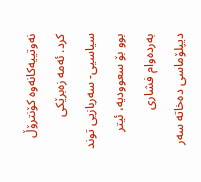نەوتییەکانەوە کۆنترۆڵ کرد. ئەمە زەبرێکی سیاسیی- سەربازیی توند بوو بۆ سعوودیە، ئیتر بەردەوام فشاری دیپلۆماسی دەخاتە سەر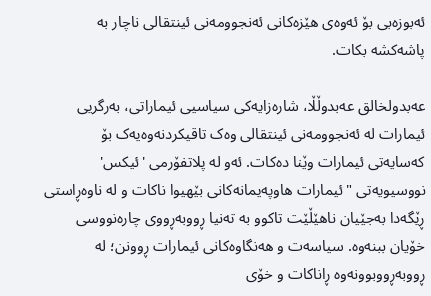ئەبوزەبی بۆ ئەوەی هێزەکانی ئەنجوومەنی ئینتقالی ناچار بە پاشەکشە بکات.

عەبدولخالق عەبدوڵڵا، شارەزایەکی سیاسیی ئیماراتی، بەرگریی ئیمارات لە ئەنجوومەنی ئینتقالی وەک تاقیکردنەوەیەک بۆ کەسایەتی ئیمارات وێنا دەکات. ئەو لە پلاتفۆرمی 'ئیکس' نووسیویەتی "ئیمارات هاوپەیمانەکانی بێهیوا ناکات و لە ناوەڕاستی ڕێگەدا بەجێیان ناهێڵێت تاکوو بە تەنیا ڕووبەڕووی چارەنووسی خۆیان ببنەوە. سیاسەت و هەنگاوەکانی ئیمارات ڕوونن؛ لە ڕووبەڕووبوونەوە ڕاناکات و خۆی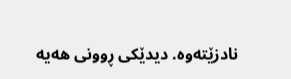نادزێتەوە. دیدێکی ڕوونی هەیە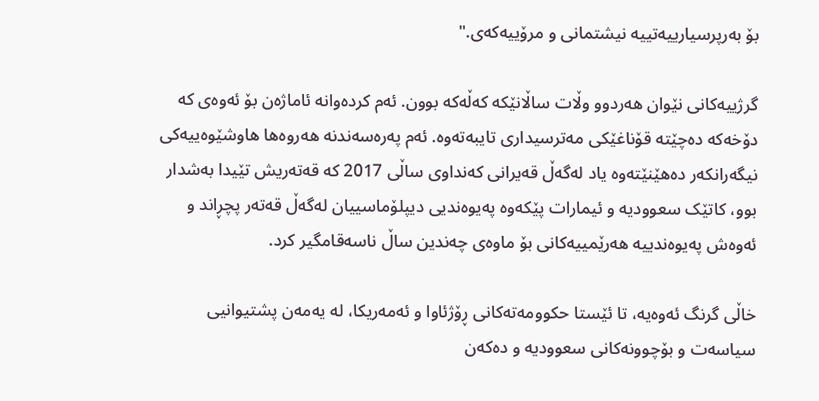بۆ بەرپرسیارییەتییە نیشتمانی و مرۆییەکەی."

گرژییەکانی نێوان هەردوو وڵات ساڵانێکە کەڵەکە بوون. ئەم کردەوانە ئاماژەن بۆ ئەوەی کە دۆخەکە دەچێتە قۆناغێکی مەترسیداری تایبەتەوە. ئەم پەرەسەندنە هەروەها هاوشێوەییەکی نیگەرانکەر دەهێنێتەوە یاد لەگەڵ قەیرانی کەنداوی ساڵی 2017 کە قەتەریش تێیدا بەشدار بوو، کاتێک سعوودیە و ئیمارات پێکەوە پەیوەندیی دیپلۆماسییان لەگەڵ قەتەر پچڕاند و ئەوەش پەیوەندییە هەرێمییەکانی بۆ ماوەی چەندین ساڵ ناسەقامگیر کرد.

خاڵی گرنگ ئەوەیە، تا ئێستا حکوومەتەکانی ڕۆژئاوا و ئەمەریکا، لە یەمەن پشتیوانیی سیاسەت و بۆچوونەکانی سعوودیە و دەکەن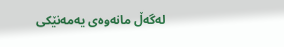لەگەڵ مانەوەی یەمەنێکی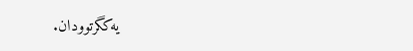یەکگرتوودان.